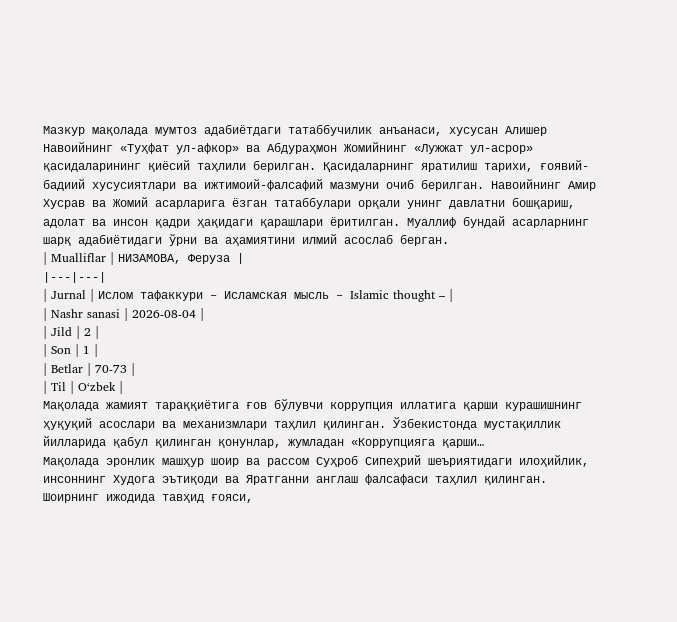Мазкур мақолада мумтоз адабиётдаги татаббучилик анъанаси, хусусан Алишер Навоийнинг «Туҳфат ул-афкор» ва Абдураҳмон Жомийнинг «Лужжат ул-асрор» қасидаларининг қиёсий таҳлили берилган. Қасидаларнинг яратилиш тарихи, ғоявий-бадиий хусусиятлари ва ижтимоий-фалсафий мазмуни очиб берилган. Навоийнинг Амир Хусрав ва Жомий асарларига ёзган татаббулари орқали унинг давлатни бошқариш, адолат ва инсон қадри ҳақидаги қарашлари ёритилган. Муаллиф бундай асарларнинг шарқ адабиётидаги ўрни ва аҳамиятини илмий асослаб берган.
| Mualliflar | НИЗАМОВА, Феруза |
|---|---|
| Jurnal | Ислом тафаккури – Исламская мысль – Islamic thought – |
| Nashr sanasi | 2026-08-04 |
| Jild | 2 |
| Son | 1 |
| Betlar | 70-73 |
| Til | O‘zbek |
Мақолада жамият тараққиётига ғов бўлувчи коррупция иллатига қарши курашишнинг ҳуқуқий асослари ва механизмлари таҳлил қилинган. Ўзбекистонда мустақиллик йилларида қабул қилинган қонунлар, жумладан «Коррупцияга қарши…
Мақолада эронлик машҳур шоир ва рассом Суҳроб Сипеҳрий шеъриятидаги илоҳийлик, инсоннинг Худога эътиқоди ва Яратганни англаш фалсафаси таҳлил қилинган. Шоирнинг ижодида тавҳид ғояси,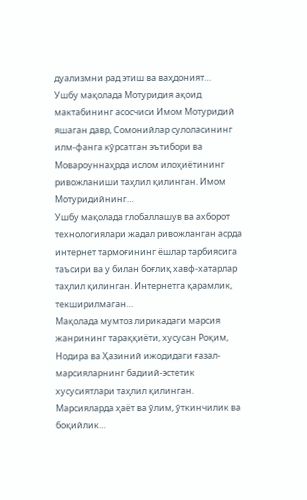дуализмни рад этиш ва ваҳдоният…
Ушбу мақолада Мотуридия ақоид мактабининг асосчиси Имом Мотуридий яшаган давр, Сомонийлар сулоласининг илм-фанга кўрсатган эътибори ва Мовароуннаҳрда ислом илоҳиётининг ривожланиши таҳлил қилинган. Имом Мотуридийнинг…
Ушбу мақолада глобаллашув ва ахборот технологиялари жадал ривожланган асрда интернет тармоғининг ёшлар тарбиясига таъсири ва у билан боғлиқ хавф-хатарлар таҳлил қилинган. Интернетга қарамлик, текширилмаган…
Мақолада мумтоз лирикадаги марсия жанрининг тараққиёти, хусусан Роқим, Нодира ва Ҳазиний ижодидаги ғазал-марсияларнинг бадиий-эстетик хусусиятлари таҳлил қилинган. Марсияларда ҳаёт ва ўлим, ўткинчилик ва боқийлик…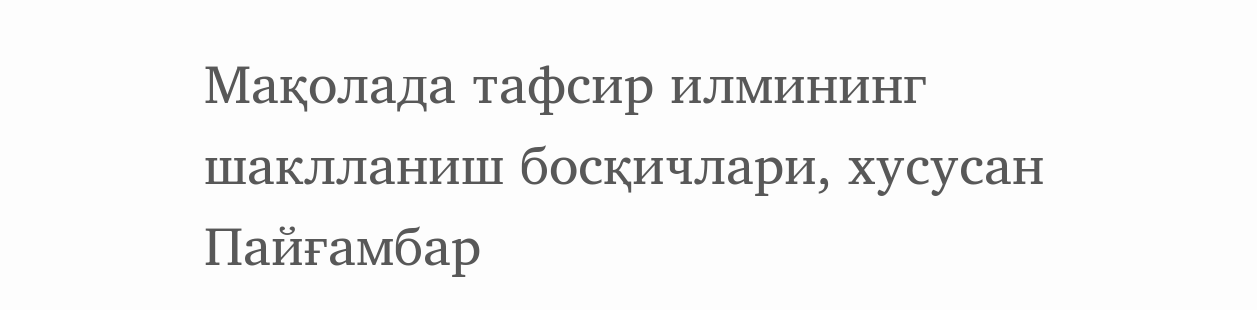Мақолада тафсир илмининг шаклланиш босқичлари, хусусан Пайғамбар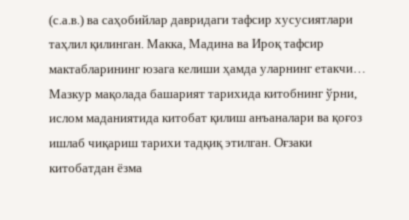(с.а.в.) ва саҳобийлар давридаги тафсир хусусиятлари таҳлил қилинган. Макка, Мадина ва Ироқ тафсир мактабларининг юзага келиши ҳамда уларнинг етакчи…
Мазкур мақолада башарият тарихида китобнинг ўрни, ислом маданиятида китобат қилиш анъаналари ва қоғоз ишлаб чиқариш тарихи тадқиқ этилган. Оғзаки китобатдан ёзма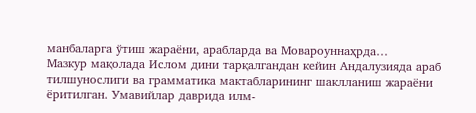манбаларга ўтиш жараёни, арабларда ва Мовароуннаҳрда…
Мазкур мақолада Ислом дини тарқалгандан кейин Андалузияда араб тилшунослиги ва грамматика мактабларининг шаклланиш жараёни ёритилган. Умавийлар даврида илм-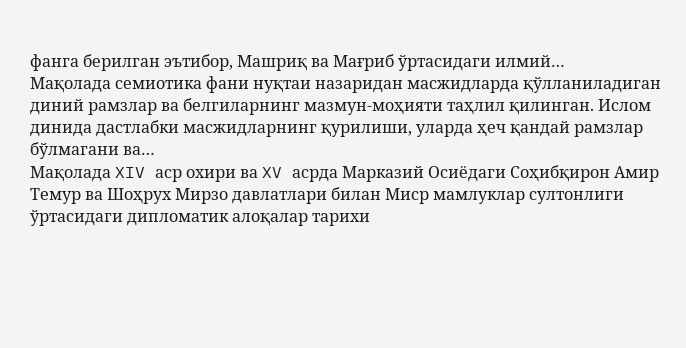фанга берилган эътибор, Машриқ ва Мағриб ўртасидаги илмий…
Мақолада семиотика фани нуқтаи назаридан масжидларда қўлланиладиган диний рамзлар ва белгиларнинг мазмун-моҳияти таҳлил қилинган. Ислом динида дастлабки масжидларнинг қурилиши, уларда ҳеч қандай рамзлар бўлмагани ва…
Мақолада XIV аср охири ва XV асрда Марказий Осиёдаги Соҳибқирон Амир Темур ва Шоҳрух Мирзо давлатлари билан Миср мамлуклар султонлиги ўртасидаги дипломатик алоқалар тарихи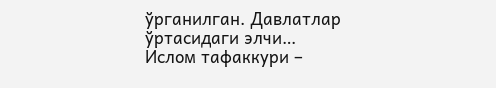ўрганилган. Давлатлар ўртасидаги элчи…
Ислом тафаккури –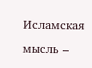Исламская мысль –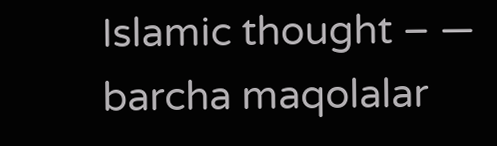Islamic thought – — barcha maqolalar